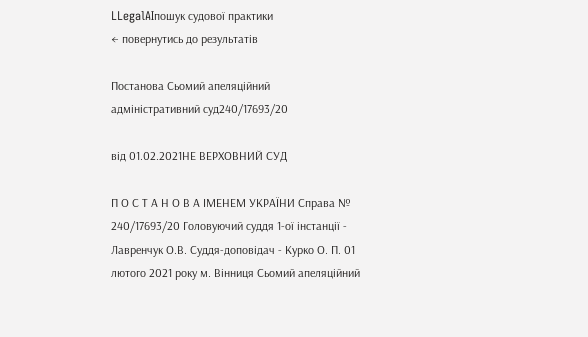LLegalAIпошук судової практики
← повернутись до результатів

Постанова Сьомий апеляційний адміністративний суд240/17693/20

від 01.02.2021НЕ ВЕРХОВНИЙ СУД

П О С Т А Н О В А ІМЕНЕМ УКРАЇНИ Справа № 240/17693/20 Головуючий суддя 1-ої інстанції - Лавренчук О.В. Суддя-доповідач - Курко О. П. 01 лютого 2021 року м. Вінниця Сьомий апеляційний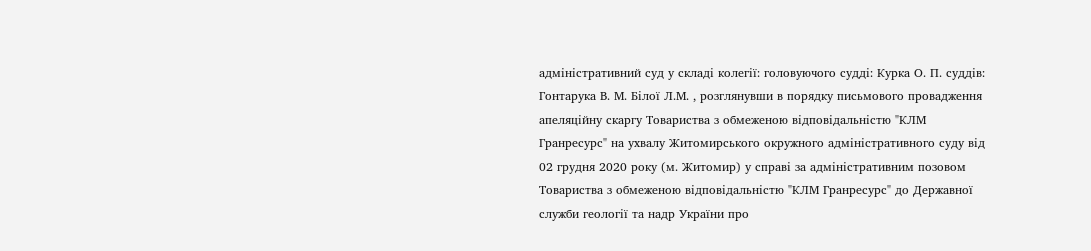адміністративний суд у складі колегії: головуючого судді: Курка О. П. суддів: Гонтарука В. М. Білої Л.М. , розглянувши в порядку письмового провадження апеляційну скаргу Товариства з обмеженою відповідальністю "КЛМ Гранресурс" на ухвалу Житомирського окружного адміністративного суду від 02 грудня 2020 року (м. Житомир) у справі за адміністративним позовом Товариства з обмеженою відповідальністю "КЛМ Гранресурс" до Державної служби геології та надр України про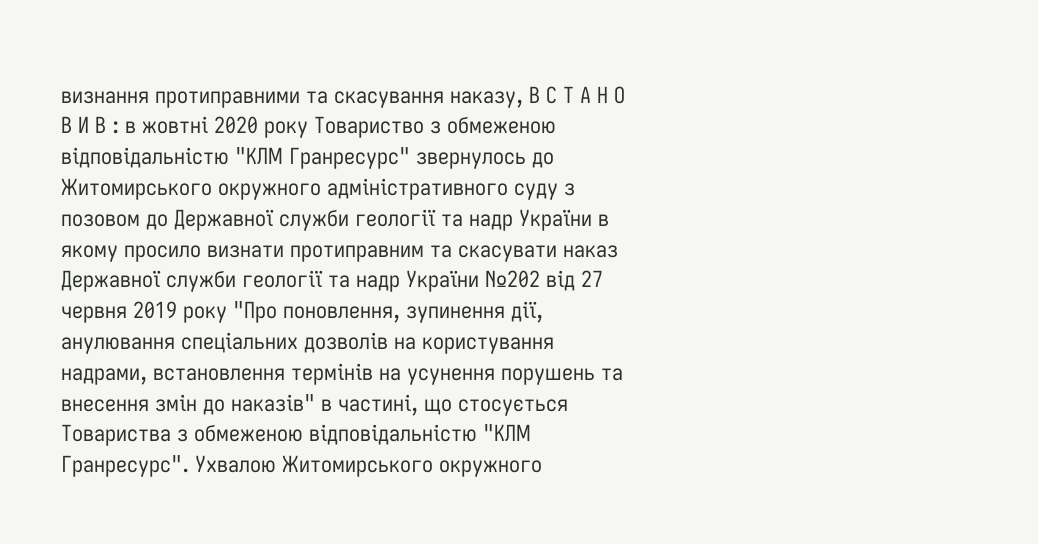визнання протиправними та скасування наказу, В С Т А Н О В И В : в жовтні 2020 року Товариство з обмеженою відповідальністю "КЛМ Гранресурс" звернулось до Житомирського окружного адміністративного суду з позовом до Державної служби геології та надр України в якому просило визнати протиправним та скасувати наказ Державної служби геології та надр України №202 від 27 червня 2019 року "Про поновлення, зупинення дії, анулювання спеціальних дозволів на користування надрами, встановлення термінів на усунення порушень та внесення змін до наказів" в частині, що стосується Товариства з обмеженою відповідальністю "КЛМ Гранресурс". Ухвалою Житомирського окружного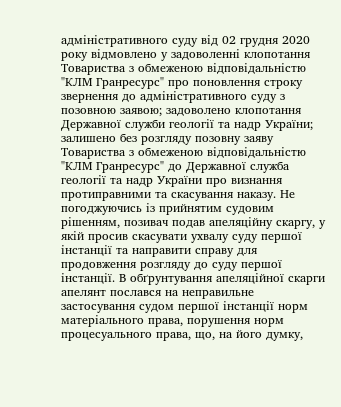адміністративного суду від 02 грудня 2020 року відмовлено у задоволенні клопотання Товариства з обмеженою відповідальністю "КЛМ Гранресурс" про поновлення строку звернення до адміністративного суду з позовною заявою; задоволено клопотання Державної служби геології та надр України; залишено без розгляду позовну заяву Товариства з обмеженою відповідальністю "КЛМ Гранресурс" до Державної служба геології та надр України про визнання протиправними та скасування наказу. Не погоджуючись із прийнятим судовим рішенням, позивач подав апеляційну скаргу, у якій просив скасувати ухвалу суду першої інстанції та направити справу для продовження розгляду до суду першої інстанції. В обґрунтування апеляційної скарги апелянт послався на неправильне застосування судом першої інстанції норм матеріального права, порушення норм процесуального права, що, на його думку,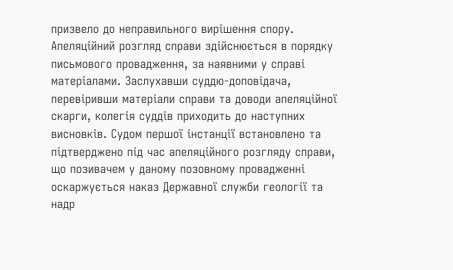призвело до неправильного вирішення спору. Апеляційний розгляд справи здійснюється в порядку письмового провадження, за наявними у справі матеріалами. Заслухавши суддю-доповідача, перевіривши матеріали справи та доводи апеляційної скарги, колегія суддів приходить до наступних висновків. Судом першої інстанції встановлено та підтверджено під час апеляційного розгляду справи, що позивачем у даному позовному провадженні оскаржується наказ Державної служби геології та надр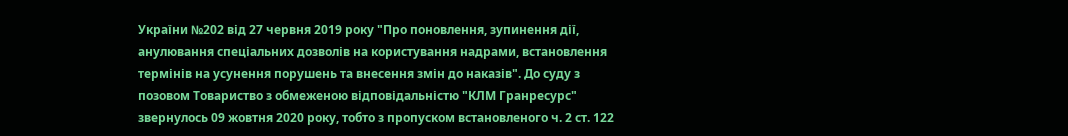України №202 від 27 червня 2019 року "Про поновлення, зупинення дії, анулювання спеціальних дозволів на користування надрами, встановлення термінів на усунення порушень та внесення змін до наказів". До суду з позовом Товариство з обмеженою відповідальністю "КЛМ Гранресурс" звернулось 09 жовтня 2020 року, тобто з пропуском встановленого ч. 2 ст. 122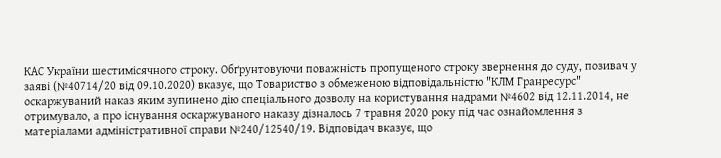КАС України шестимісячного строку. Обґрунтовуючи поважність пропущеного строку звернення до суду, позивач у заяві (№40714/20 від 09.10.2020) вказує, що Товариство з обмеженою відповідальністю "КЛМ Гранресурс" оскаржуваний наказ яким зупинено дію спеціального дозволу на користування надрами №4602 від 12.11.2014, не отримувало, а про існування оскаржуваного наказу дізналось 7 травня 2020 року під час ознайомлення з матеріалами адміністративної справи №240/12540/19. Відповідач вказує, що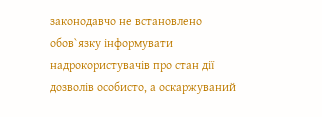законодавчо не встановлено обов`язку інформувати надрокористувачів про стан дії дозволів особисто, а оскаржуваний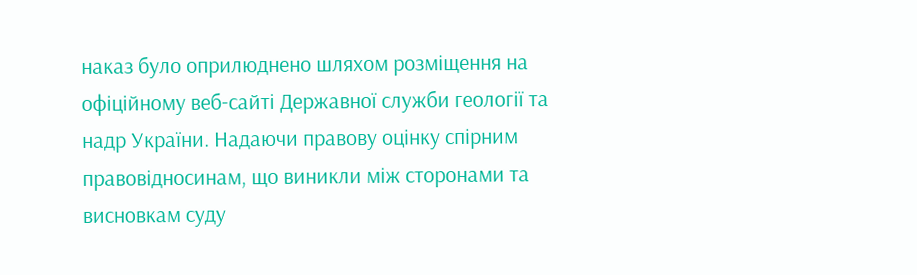наказ було оприлюднено шляхом розміщення на офіційному веб-сайті Державної служби геології та надр України. Надаючи правову оцінку спірним правовідносинам, що виникли між сторонами та висновкам суду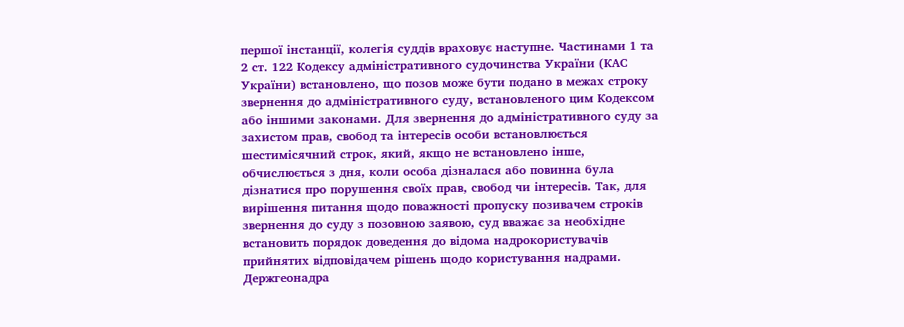першої інстанції, колегія суддів враховує наступне. Частинами 1 та 2 ст. 122 Кодексу адміністративного судочинства України (КАС України) встановлено, що позов може бути подано в межах строку звернення до адміністративного суду, встановленого цим Кодексом або іншими законами. Для звернення до адміністративного суду за захистом прав, свобод та інтересів особи встановлюється шестимісячний строк, який, якщо не встановлено інше, обчислюється з дня, коли особа дізналася або повинна була дізнатися про порушення своїх прав, свобод чи інтересів. Так, для вирішення питання щодо поважності пропуску позивачем строків звернення до суду з позовною заявою, суд вважає за необхідне встановить порядок доведення до відома надрокористувачів прийнятих відповідачем рішень щодо користування надрами. Держгеонадра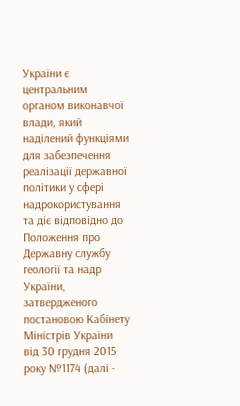України є центральним органом виконавчої влади, який наділений функціями для забезпечення реалізації державної політики у сфері надрокористування та діє відповідно до Положення про Державну службу геології та надр України, затвердженого постановою Кабінету Міністрів України від 30 грудня 2015 року №1174 (далі -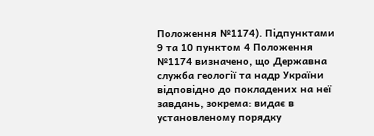Положення №1174). Підпунктами 9 та 10 пунктом 4 Положення №1174 визначено, що Державна служба геології та надр України відповідно до покладених на неї завдань, зокрема: видає в установленому порядку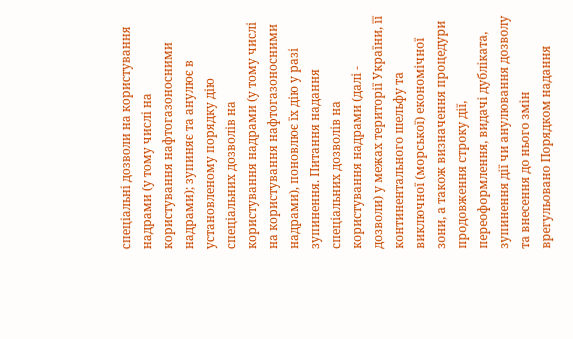спеціальні дозволи на користування надрами (у тому числі на користування нафтогазоносними надрами); зупиняє та анулює в установленому порядку дію спеціальних дозволів на користування надрами (у тому числі на користування нафтогазоносними надрами), поновлює їх дію у разі зупинення. Питання надання спеціальних дозволів на користування надрами (далі - дозволи) у межах території України, її континентального шельфу та виключної (морської) економічної зони, а також визначення процедури продовження строку дії, переоформлення, видачі дубліката, зупинення дії чи анулювання дозволу та внесення до нього змін врегульовано Порядком надання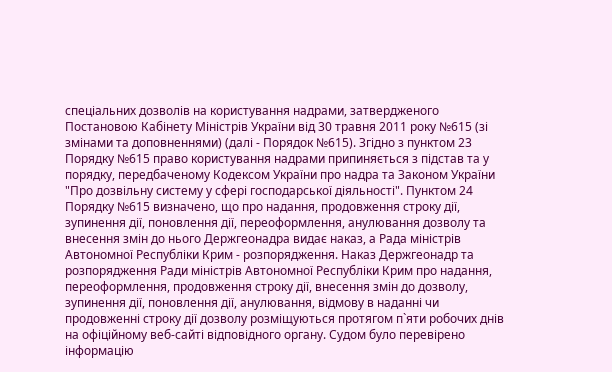спеціальних дозволів на користування надрами, затвердженого Постановою Кабінету Міністрів України від 30 травня 2011 року №615 (зі змінами та доповненнями) (далі - Порядок №615). Згідно з пунктом 23 Порядку №615 право користування надрами припиняється з підстав та у порядку, передбаченому Кодексом України про надра та Законом України "Про дозвільну систему у сфері господарської діяльності". Пунктом 24 Порядку №615 визначено, що про надання, продовження строку дії, зупинення дії, поновлення дії, переоформлення, анулювання дозволу та внесення змін до нього Держгеонадра видає наказ, а Рада міністрів Автономної Республіки Крим - розпорядження. Наказ Держгеонадр та розпорядження Ради міністрів Автономної Республіки Крим про надання, переоформлення, продовження строку дії, внесення змін до дозволу, зупинення дії, поновлення дії, анулювання, відмову в наданні чи продовженні строку дії дозволу розміщуються протягом п`яти робочих днів на офіційному веб-сайті відповідного органу. Судом було перевірено інформацію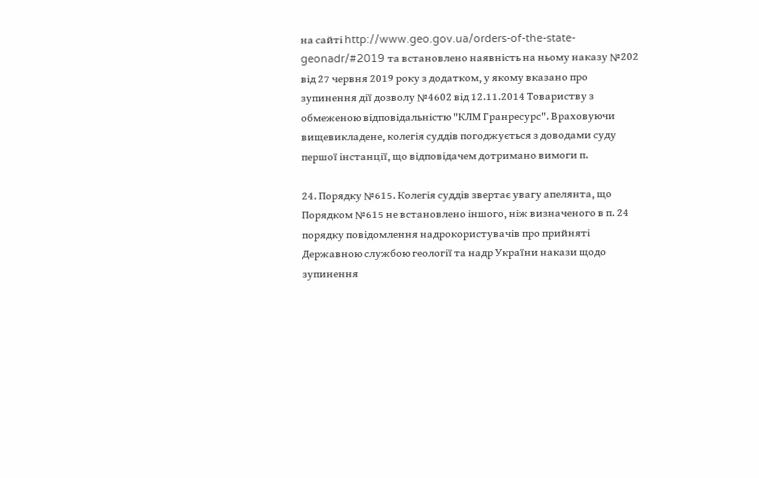на сайті http://www.geo.gov.ua/orders-of-the-state-geonadr/#2019 та встановлено наявність на ньому наказу №202 від 27 червня 2019 року з додатком, у якому вказано про зупинення дії дозволу №4602 від 12.11.2014 Товариству з обмеженою відповідальністю "КЛМ Гранресурс". Враховуючи вищевикладене, колегія суддів погоджується з доводами суду першої інстанції, що відповідачем дотримано вимоги п.

24. Порядку №615. Колегія суддів звертає увагу апелянта, що Порядком №615 не встановлено іншого, ніж визначеного в п. 24 порядку повідомлення надрокористувачів про прийняті Державною службою геології та надр України накази щодо зупинення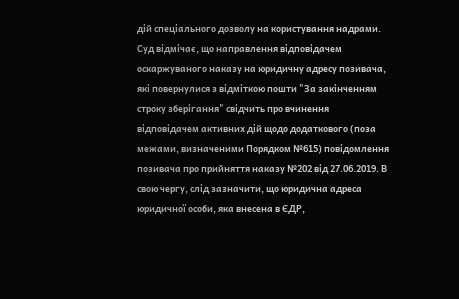дій спеціального дозволу на користування надрами. Суд відмічає, що направлення відповідачем оскаржуваного наказу на юридичну адресу позивача, які повернулися з відміткою пошти "За закінченням строку зберігання" свідчить про вчинення відповідачем активних дій щодо додаткового (поза межами, визначеними Порядком №615) повідомлення позивача про прийняття наказу №202 від 27.06.2019. В свою чергу, слід зазначити, що юридична адреса юридичної особи, яка внесена в ЄДР,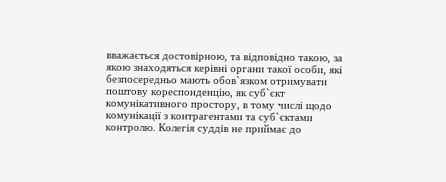вважається достовірною, та відповідно такою, за якою знаходяться керівні органи такої особи, які безпосередньо мають обов`язком отримувати поштову кореспонденцію, як суб`єкт комунікативного простору, в тому числі щодо комунікації з контрагентами та суб`єктами контролю. Колегія суддів не приймає до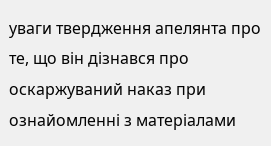уваги твердження апелянта про те, що він дізнався про оскаржуваний наказ при ознайомленні з матеріалами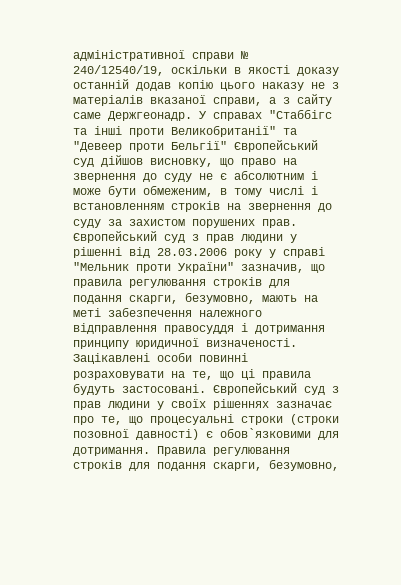адміністративної справи № 240/12540/19, оскільки в якості доказу останній додав копію цього наказу не з матеріалів вказаної справи, а з сайту саме Держгеонадр. У справах "Стаббігс та інші проти Великобританії" та "Девеер проти Бельгії" Європейський суд дійшов висновку, що право на звернення до суду не є абсолютним і може бути обмеженим, в тому числі і встановленням строків на звернення до суду за захистом порушених прав. Європейський суд з прав людини у рішенні від 28.03.2006 року у справі "Мельник проти України" зазначив, що правила регулювання строків для подання скарги, безумовно, мають на меті забезпечення належного відправлення правосуддя і дотримання принципу юридичної визначеності. Зацікавлені особи повинні розраховувати на те, що ці правила будуть застосовані. Європейський суд з прав людини у своїх рішеннях зазначає про те, що процесуальні строки (строки позовної давності) є обов`язковими для дотримання. Правила регулювання строків для подання скарги, безумовно,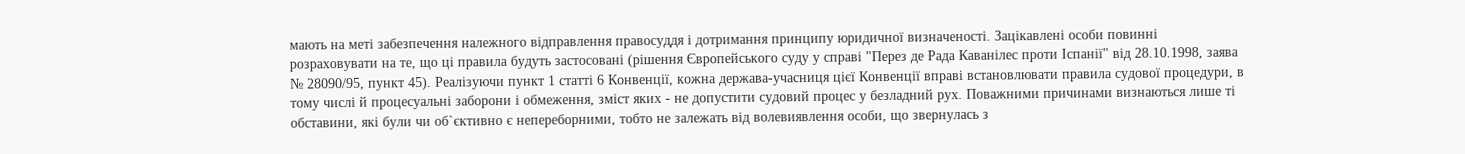мають на меті забезпечення належного відправлення правосуддя і дотримання принципу юридичної визначеності. Зацікавлені особи повинні розраховувати на те, що ці правила будуть застосовані (рішення Європейського суду у справі "Перез де Рада Каванілес проти Іспанії" від 28.10.1998, заява № 28090/95, пункт 45). Реалізуючи пункт 1 статті 6 Конвенції, кожна держава-учасниця цієї Конвенції вправі встановлювати правила судової процедури, в тому числі й процесуальні заборони і обмеження, зміст яких - не допустити судовий процес у безладний рух. Поважними причинами визнаються лише ті обставини, які були чи об`єктивно є непереборними, тобто не залежать від волевиявлення особи, що звернулась з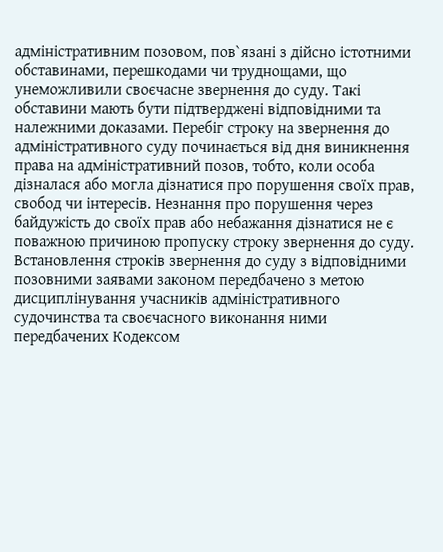адміністративним позовом, пов`язані з дійсно істотними обставинами, перешкодами чи труднощами, що унеможливили своєчасне звернення до суду. Такі обставини мають бути підтверджені відповідними та належними доказами. Перебіг строку на звернення до адміністративного суду починається від дня виникнення права на адміністративний позов, тобто, коли особа дізналася або могла дізнатися про порушення своїх прав, свобод чи інтересів. Незнання про порушення через байдужість до своїх прав або небажання дізнатися не є поважною причиною пропуску строку звернення до суду. Встановлення строків звернення до суду з відповідними позовними заявами законом передбачено з метою дисциплінування учасників адміністративного судочинства та своєчасного виконання ними передбачених Кодексом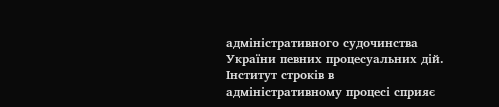адміністративного судочинства України певних процесуальних дій. Інститут строків в адміністративному процесі сприяє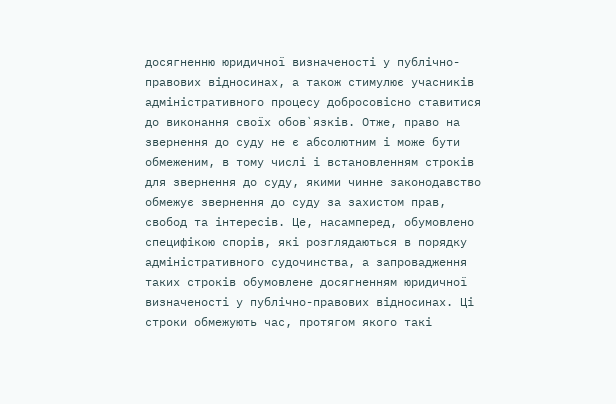досягненню юридичної визначеності у публічно-правових відносинах, а також стимулює учасників адміністративного процесу добросовісно ставитися до виконання своїх обов`язків. Отже, право на звернення до суду не є абсолютним і може бути обмеженим, в тому числі і встановленням строків для звернення до суду, якими чинне законодавство обмежує звернення до суду за захистом прав, свобод та інтересів. Це, насамперед, обумовлено специфікою спорів, які розглядаються в порядку адміністративного судочинства, а запровадження таких строків обумовлене досягненням юридичної визначеності у публічно-правових відносинах. Ці строки обмежують час, протягом якого такі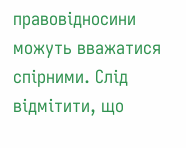правовідносини можуть вважатися спірними. Слід відмітити, що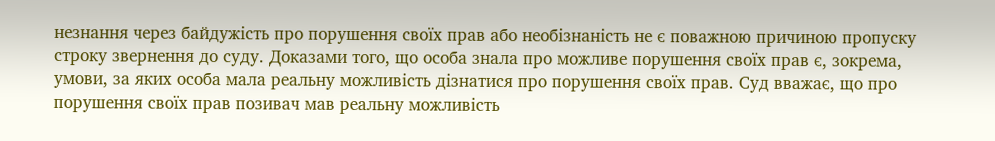незнання через байдужість про порушення своїх прав або необізнаність не є поважною причиною пропуску строку звернення до суду. Доказами того, що особа знала про можливе порушення своїх прав є, зокрема, умови, за яких особа мала реальну можливість дізнатися про порушення своїх прав. Cуд вважає, що про порушення своїх прав позивач мав реальну можливість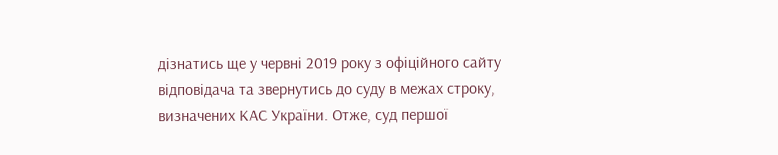дізнатись ще у червні 2019 року з офіційного сайту відповідача та звернутись до суду в межах строку, визначених КАС України. Отже, суд першої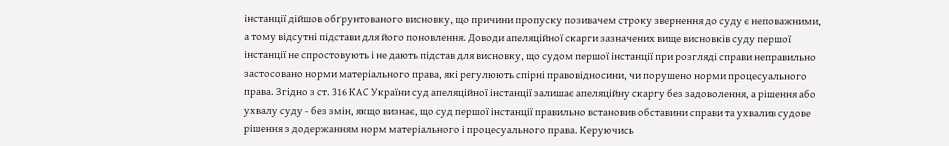інстанції дійшов обґрунтованого висновку, що причини пропуску позивачем строку звернення до суду є неповажними, а тому відсутні підстави для його поновлення. Доводи апеляційної скарги зазначених вище висновків суду першої інстанції не спростовують і не дають підстав для висновку, що судом першої інстанції при розгляді справи неправильно застосовано норми матеріального права, які регулюють спірні правовідносини, чи порушено норми процесуального права. Згідно з ст. 316 КАС України суд апеляційної інстанції залишає апеляційну скаргу без задоволення, а рішення або ухвалу суду - без змін, якщо визнає, що суд першої інстанції правильно встановив обставини справи та ухвалив судове рішення з додержанням норм матеріального і процесуального права. Керуючись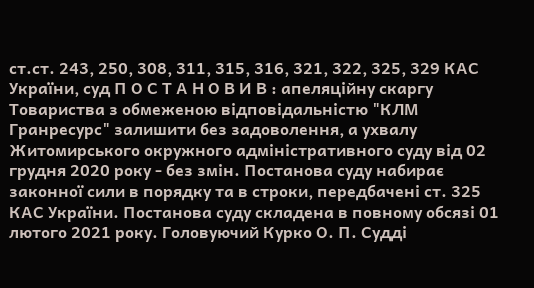ст.ст. 243, 250, 308, 311, 315, 316, 321, 322, 325, 329 КАС України, суд П О С Т А Н О В И В : апеляційну скаргу Товариства з обмеженою відповідальністю "КЛМ Гранресурс" залишити без задоволення, а ухвалу Житомирського окружного адміністративного суду від 02 грудня 2020 року - без змін. Постанова суду набирає законної сили в порядку та в строки, передбачені ст. 325 КАС України. Постанова суду складена в повному обсязі 01 лютого 2021 року. Головуючий Курко О. П. Судді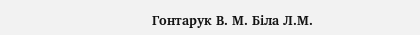Гонтарук В. М. Біла Л.М.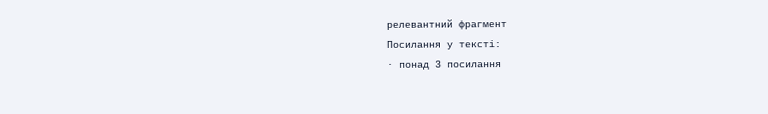релевантний фрагмент
Посилання у тексті:
· понад 3 посилання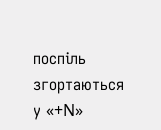поспіль згортаються у «+N»